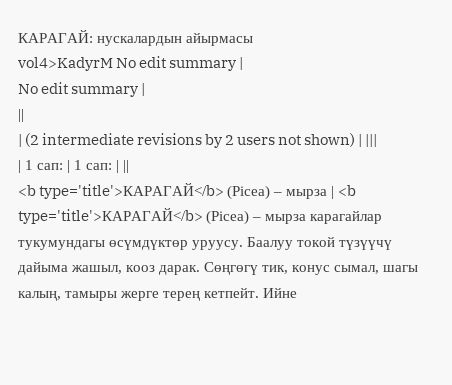КАРАГАЙ: нускалардын айырмасы
vol4>KadyrM No edit summary |
No edit summary |
||
| (2 intermediate revisions by 2 users not shown) | |||
| 1 сап: | 1 сап: | ||
<b type='title'>КАРАГАЙ</b> (Рiсеа) – мырза | <b type='title'>КАРАГАЙ</b> (Рiсеа) – мырза карагайлар тукумундагы өсүмдүктөр уруусу. Баалуу токой түзүүчү дайыма жашыл, кооз дарак. Сөңгөгү тик, конус сымал, шагы калың, тамыры жерге терең кетпейт. Ийне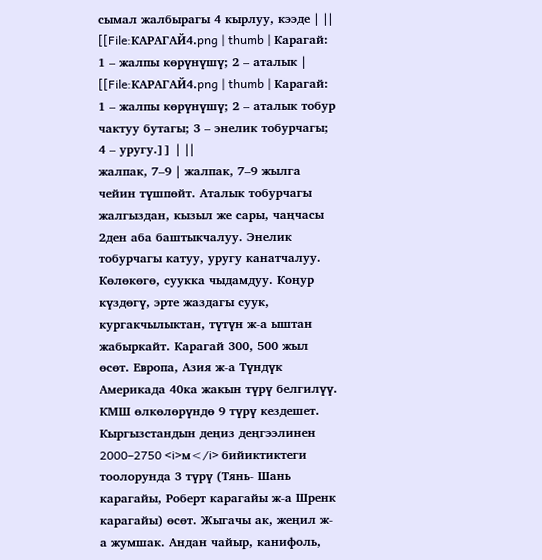сымал жалбырагы 4 кырлуу, кээде | ||
[[File:КАРАГАЙ4.png | thumb | Карагай: 1 – жалпы көрүнүшү; 2 – аталык | [[File:КАРАГАЙ4.png | thumb | Карагай: 1 – жалпы көрүнүшү; 2 – аталык тобур чактуу бутагы; 3 – энелик тобурчагы; 4 – уругу.]] | ||
жалпак, 7–9 | жалпак, 7–9 жылга чейин түшпөйт. Аталык тобурчагы жалгыздан, кызыл же сары, чаңчасы 2ден аба баштыкчалуу. Энелик тобурчагы катуу, уругу канатчалуу. Көлөкөгө, суукка чыдамдуу. Коңур күздөгү, эрте жаздагы суук, кургакчылыктан, түтүн ж-а ыштан жабыркайт. Карагай 300, 500 жыл өсөт. Европа, Азия ж-а Түндүк Америкада 40ка жакын түрү белгилүү. КМШ өлкөлөрүндө 9 түрү кездешет. Кыргызстандын деңиз деңгээлинен 2000–2750 <i>м</i> бийиктиктеги тоолорунда 3 түрү (Тянь- Шань карагайы, Роберт карагайы ж-а Шренк карагайы) өсөт. Жыгачы ак, жеңил ж-а жумшак. Андан чайыр, канифоль,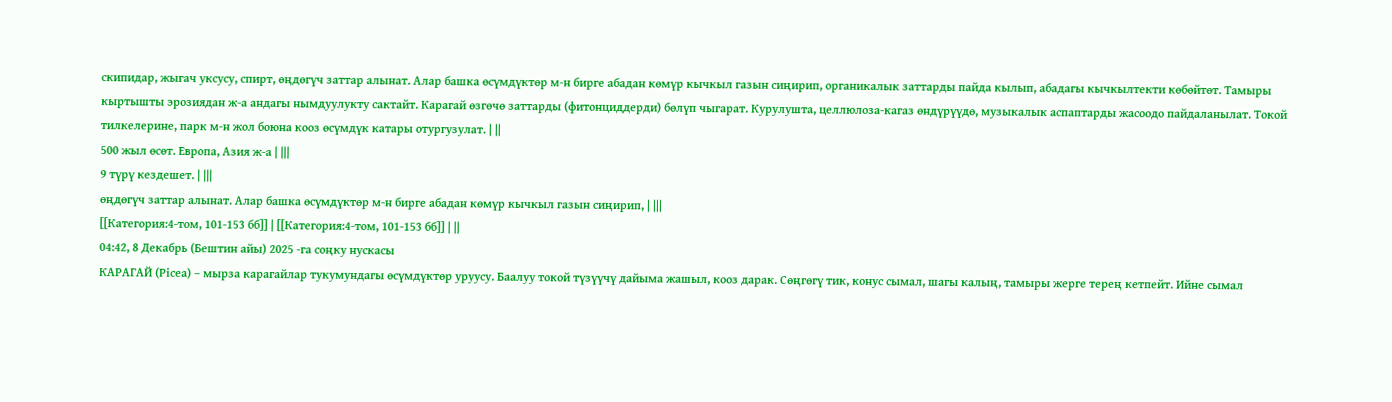скипидар, жыгач уксусу, спирт, өңдөгүч заттар алынат. Алар башка өсүмдүктөр м-н бирге абадан көмүр кычкыл газын сиңирип, органикалык заттарды пайда кылып, абадагы кычкылтекти көбөйтөт. Тамыры кыртышты эрозиядан ж-а андагы нымдуулукту сактайт. Карагай өзгөчө заттарды (фитонциддерди) бөлүп чыгарат. Курулушта, целлюлоза-кагаз өндүрүүдө, музыкалык аспаптарды жасоодо пайдаланылат. Токой тилкелерине, парк м-н жол боюна кооз өсүмдүк катары отургузулат. | ||
500 жыл өсөт. Европа, Азия ж-а | |||
9 түрү кездешет. | |||
өңдөгүч заттар алынат. Алар башка өсүмдүктөр м-н бирге абадан көмүр кычкыл газын сиңирип, | |||
[[Категория:4-том, 101-153 бб]] | [[Категория:4-том, 101-153 бб]] | ||
04:42, 8 Декабрь (Бештин айы) 2025 -га соңку нускасы
КАРАГАЙ (Рiсеа) – мырза карагайлар тукумундагы өсүмдүктөр уруусу. Баалуу токой түзүүчү дайыма жашыл, кооз дарак. Сөңгөгү тик, конус сымал, шагы калың, тамыры жерге терең кетпейт. Ийне сымал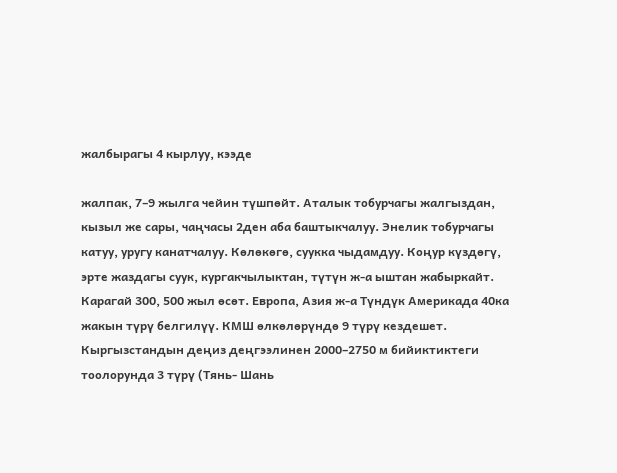жалбырагы 4 кырлуу, кээде

жалпак, 7–9 жылга чейин түшпөйт. Аталык тобурчагы жалгыздан, кызыл же сары, чаңчасы 2ден аба баштыкчалуу. Энелик тобурчагы катуу, уругу канатчалуу. Көлөкөгө, суукка чыдамдуу. Коңур күздөгү, эрте жаздагы суук, кургакчылыктан, түтүн ж-а ыштан жабыркайт. Карагай 300, 500 жыл өсөт. Европа, Азия ж-а Түндүк Америкада 40ка жакын түрү белгилүү. КМШ өлкөлөрүндө 9 түрү кездешет. Кыргызстандын деңиз деңгээлинен 2000–2750 м бийиктиктеги тоолорунда 3 түрү (Тянь- Шань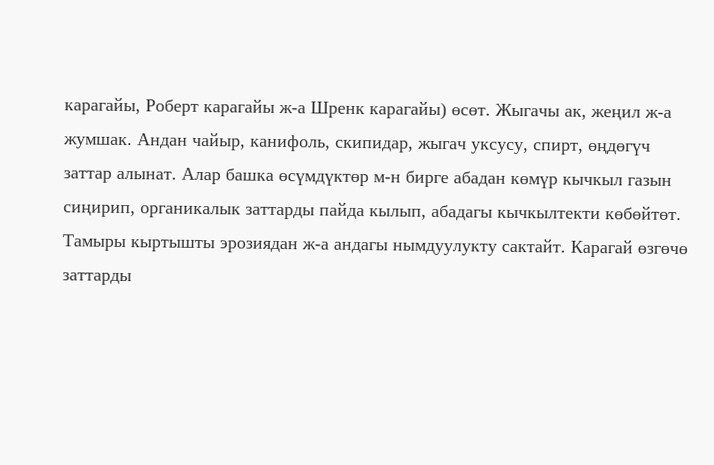карагайы, Роберт карагайы ж-а Шренк карагайы) өсөт. Жыгачы ак, жеңил ж-а жумшак. Андан чайыр, канифоль, скипидар, жыгач уксусу, спирт, өңдөгүч заттар алынат. Алар башка өсүмдүктөр м-н бирге абадан көмүр кычкыл газын сиңирип, органикалык заттарды пайда кылып, абадагы кычкылтекти көбөйтөт. Тамыры кыртышты эрозиядан ж-а андагы нымдуулукту сактайт. Карагай өзгөчө заттарды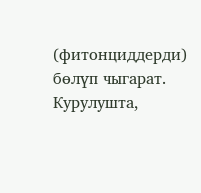(фитонциддерди) бөлүп чыгарат. Курулушта,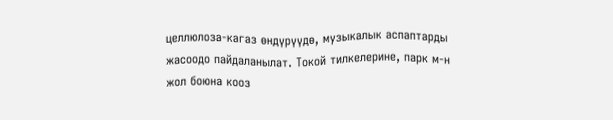целлюлоза-кагаз өндүрүүдө, музыкалык аспаптарды жасоодо пайдаланылат. Токой тилкелерине, парк м-н жол боюна кооз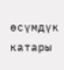өсүмдүк катары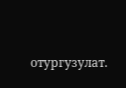отургузулат.